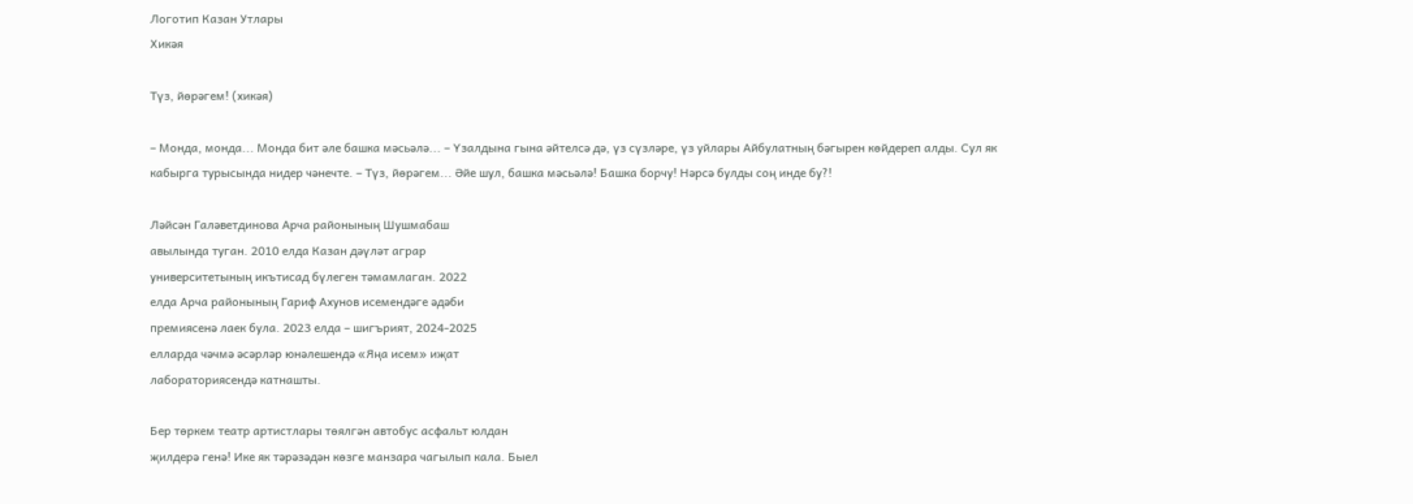Логотип Казан Утлары
Хикәя

Түз, йөрәгем! (хикәя)

– Монда, монда... Монда бит әле башка мәсьәлә... – Үзалдына гына әйтелсә дә, үз сүзләре, үз уйлары Айбулатның бәгырен көйдереп алды. Сул як кабырга турысында нидер чәнечте. – Түз, йөрәгем... Әйе шул, башка мәсьәлә! Башка борчу! Нәрсә булды соң инде бу?!

Ләйсән Галәветдинова Арча районының Шушмабаш
авылында туган. 2010 елда Казан дәүләт аграр
университетының икътисад бүлеген тәмамлаган. 2022
елда Арча районының Гариф Ахунов исемендәге әдәби
премиясенә лаек була. 2023 елда – шигърият, 2024-2025
елларда чәчмә әсәрләр юнәлешендә «Яңа исем» иҗат
лабораториясендә катнашты.

Бер төркем театр артистлары төялгән автобус асфальт юлдан
җилдерә генә! Ике як тәрәзәдән көзге манзара чагылып кала. Быел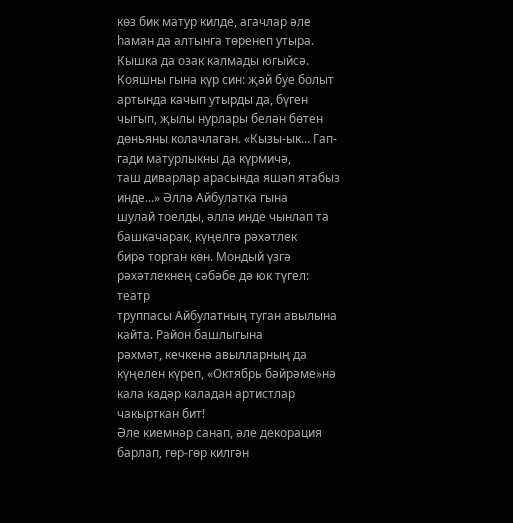көз бик матур килде, агачлар әле һаман да алтынга төренеп утыра.
Кышка да озак калмады югыйсә. Кояшны гына күр син: җәй буе болыт
артында качып утырды да, бүген чыгып, җылы нурлары белән бөтен
дөньяны колачлаган. «Кызы-ык... Гап-гади матурлыкны да күрмичә,
таш диварлар арасында яшәп ятабыз инде...» Әллә Айбулатка гына
шулай тоелды, әллә инде чынлап та башкачарак, күңелгә рәхәтлек
бирә торган көн. Мондый үзгә рәхәтлекнең сәбәбе дә юк түгел: театр
труппасы Айбулатның туган авылына кайта. Район башлыгына
рәхмәт, кечкенә авылларның да күңелен күреп, «Октябрь бәйрәме»нә
кала кадәр каладан артистлар чакырткан бит!
Әле киемнәр санап, әле декорация барлап, гөр-гөр килгән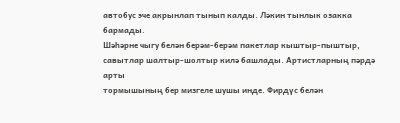автобус эче акрынлап тынып калды. Ләкин тынлык озакка бармады.
Шәһәрне чыгу белән берәм-берәм пакетлар кыштыр-пыштыр,
савытлар шалтыр-шолтыр килә башлады. Артистларның пәрдә арты
тормышының бер мизгеле шушы инде. Фирдүс белән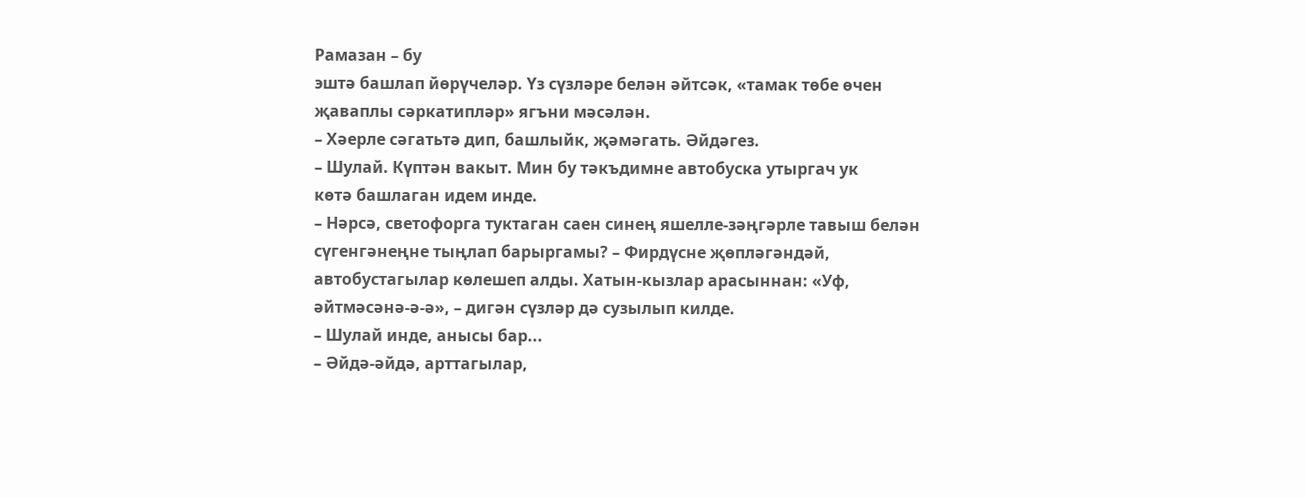Рамазан – бу
эштә башлап йөрүчеләр. Үз сүзләре белән әйтсәк, «тамак төбе өчен
җаваплы сәркатипләр» ягъни мәсәлән.
– Хәерле сәгатьтә дип, башлыйк, җәмәгать. Әйдәгез.
– Шулай. Күптән вакыт. Мин бу тәкъдимне автобуска утыргач ук
көтә башлаган идем инде.
– Нәрсә, светофорга туктаган саен синең яшелле-зәңгәрле тавыш белән сүгенгәнеңне тыңлап барыргамы? – Фирдүсне җөпләгәндәй,
автобустагылар көлешеп алды. Хатын-кызлар арасыннан: «Уф,
әйтмәсәнә-ә-ә», – дигән сүзләр дә сузылып килде.
– Шулай инде, анысы бар...
– Әйдә-әйдә, арттагылар,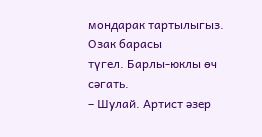мондарак тартылыгыз. Озак барасы
түгел. Барлы-юклы өч сәгать.
– Шулай. Артист әзер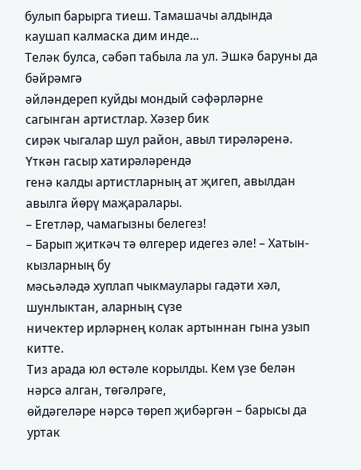булып барырга тиеш. Тамашачы алдында
каушап калмаска дим инде...
Теләк булса, сәбәп табыла ла ул. Эшкә баруны да бәйрәмгә
әйләндереп куйды мондый сәфәрләрне сагынган артистлар. Хәзер бик
сирәк чыгалар шул район, авыл тирәләренә. Үткән гасыр хатирәләрендә
генә калды артистларның ат җигеп, авылдан авылга йөрү маҗаралары.
– Егетләр, чамагызны белегез!
– Барып җиткәч тә өлгерер идегез әле! – Хатын-кызларның бу
мәсьәләдә хуплап чыкмаулары гадәти хәл, шунлыктан, аларның сүзе
ничектер ирләрнең колак артыннан гына узып китте.
Тиз арада юл өстәле корылды. Кем үзе белән нәрсә алган, төгәлрәге,
өйдәгеләре нәрсә төреп җибәргән – барысы да уртак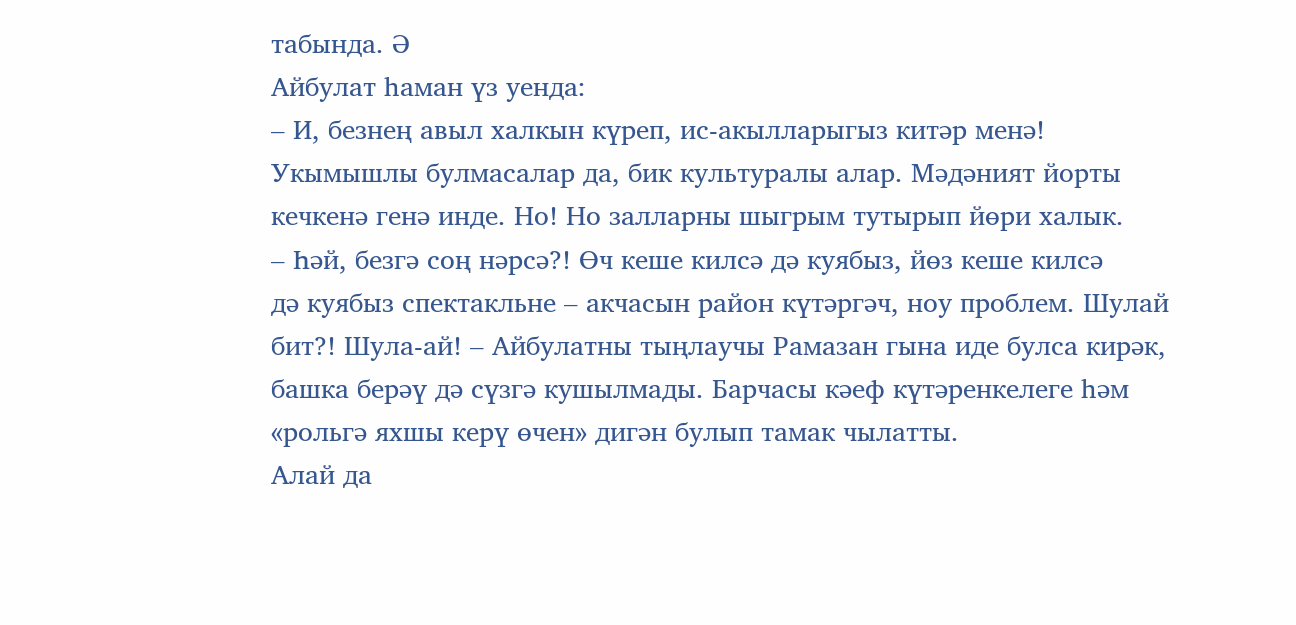табында. Ә
Айбулат һаман үз уенда:
– И, безнең авыл халкын күреп, ис-акылларыгыз китәр менә!
Укымышлы булмасалар да, бик культуралы алар. Мәдәният йорты
кечкенә генә инде. Но! Но залларны шыгрым тутырып йөри халык.
– Һәй, безгә соң нәрсә?! Өч кеше килсә дә куябыз, йөз кеше килсә
дә куябыз спектакльне – акчасын район күтәргәч, ноу проблем. Шулай
бит?! Шула-ай! – Айбулатны тыңлаучы Рамазан гына иде булса кирәк,
башка берәү дә сүзгә кушылмады. Барчасы кәеф күтәренкелеге һәм
«рольгә яхшы керү өчен» дигән булып тамак чылатты.
Алай да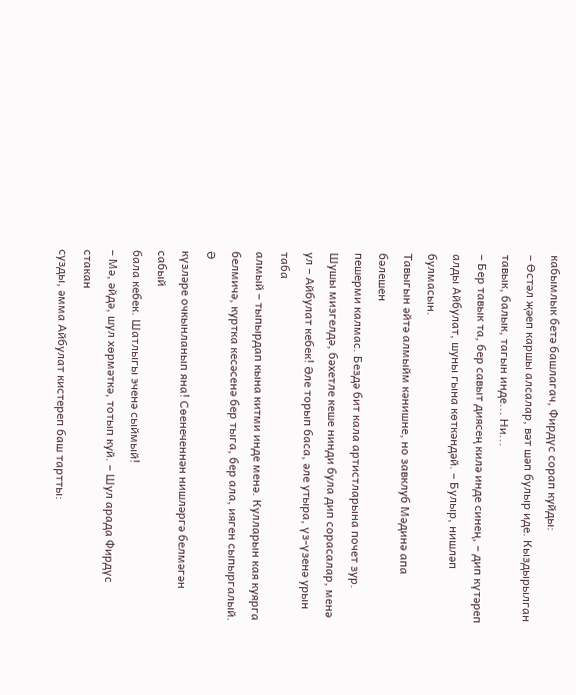кабымлык бетә башлагач, Фирдүс сорап куйды:
– Өстәл җәеп каршы алсалар, вәт шәп булыр иде. Кыздырылган
тавык, балык, тагын инде... Ни...
– Бер тавык та, бер савыт диясең килә инде синең, – дип күтәреп
алды Айбулат, шуны гына көткәндәй. – Булыр, нишләп булмасын.
Тавыгын әйтә алмыйм кәнишне, но завклуб Мәдинә апа бәлешен
пешерми калмас. Бездә бит кала артистларына почет зур.
Шушы мизгелдә, бәхетле кеше нинди була дип сорасалар, менә
ул – Айбулат кебек! Әле торып баса, әле утыра, үз-үзенә урын таба
алмый – тыпырдап кына китми инде менә. Кулларын кая куярга
белмичә, куртка кесәсенә бер тыга, бер ала, ияген сыпыргалый. Ә
күзләре очкынланып яна! Сөенеченнән нишләргә белмәгән сабый
бала кебек. Шатлыгы эченә сыймый!
– Мә, әйдә, шул хөрмәткә, тотып куй. – Шул арада Фирдүс стакан
сузды, әмма Айбулат кистереп баш тартты: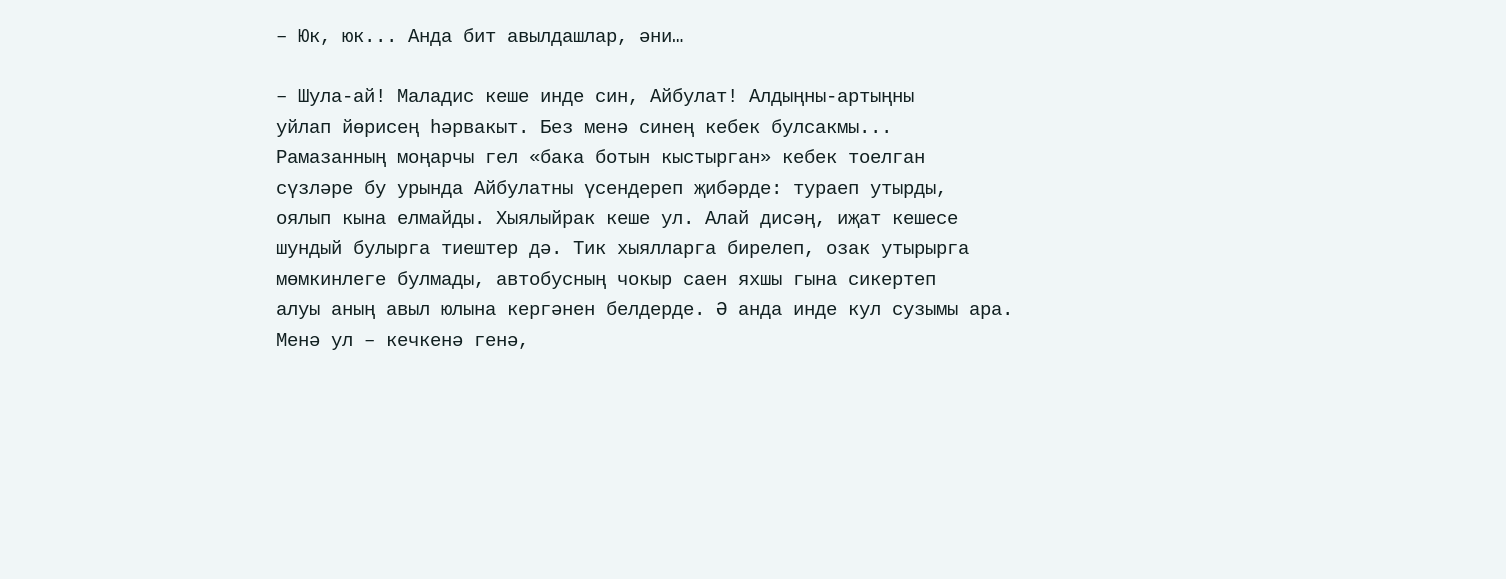– Юк, юк... Анда бит авылдашлар, әни…

– Шула-ай! Маладис кеше инде син, Айбулат! Алдыңны-артыңны
уйлап йөрисең һәрвакыт. Без менә синең кебек булсакмы...
Рамазанның моңарчы гел «бака ботын кыстырган» кебек тоелган
сүзләре бу урында Айбулатны үсендереп җибәрде: тураеп утырды,
оялып кына елмайды. Хыялыйрак кеше ул. Алай дисәң, иҗат кешесе
шундый булырга тиештер дә. Тик хыялларга бирелеп, озак утырырга
мөмкинлеге булмады, автобусның чокыр саен яхшы гына сикертеп
алуы аның авыл юлына кергәнен белдерде. Ә анда инде кул сузымы ара.
Менә ул – кечкенә генә,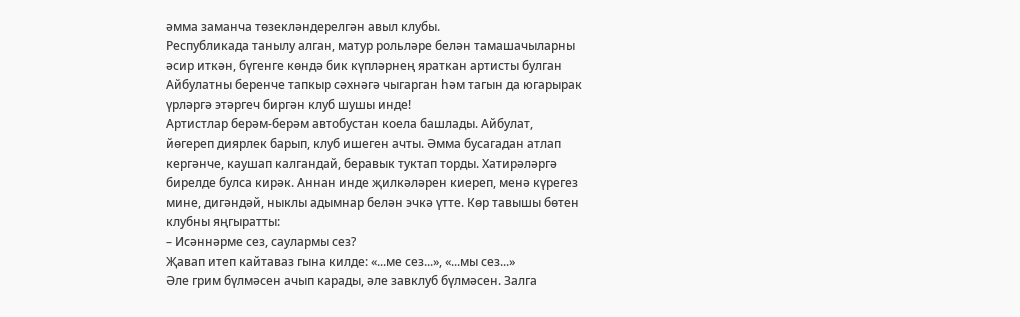әмма заманча төзекләндерелгән авыл клубы.
Республикада танылу алган, матур рольләре белән тамашачыларны
әсир иткән, бүгенге көндә бик күпләрнең яраткан артисты булган
Айбулатны беренче тапкыр сәхнәгә чыгарган һәм тагын да югарырак
үрләргә этәргеч биргән клуб шушы инде!
Артистлар берәм-берәм автобустан коела башлады. Айбулат,
йөгереп диярлек барып, клуб ишеген ачты. Әмма бусагадан атлап
кергәнче, каушап калгандай, беравык туктап торды. Хатирәләргә
бирелде булса кирәк. Аннан инде җилкәләрен киереп, менә күрегез
мине, дигәндәй, ныклы адымнар белән эчкә үтте. Көр тавышы бөтен
клубны яңгыратты:
– Исәннәрме сез, саулармы сез?
Җавап итеп кайтаваз гына килде: «...ме сез...», «...мы сез...»
Әле грим бүлмәсен ачып карады, әле завклуб бүлмәсен. Залга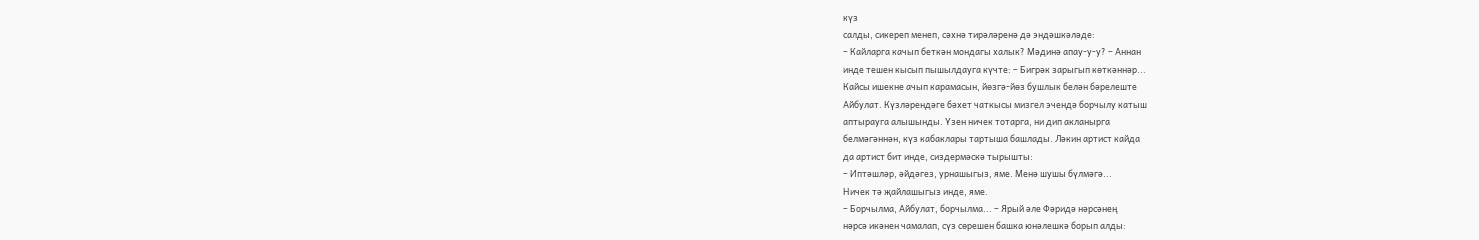күз
салды, сикереп менеп, сәхнә тирәләренә дә эндәшкәләде:
– Кайларга качып беткән мондагы халык? Мәдинә апау-у-у? – Аннан
инде тешен кысып пышылдауга күчте: – Бигрәк зарыгып көткәннәр...
Кайсы ишекне ачып карамасын, йөзгә-йөз бушлык белән бәрелеште
Айбулат. Күзләрендәге бәхет чаткысы мизгел эчендә борчылу катыш
аптырауга алышынды. Үзен ничек тотарга, ни дип акланырга
белмәгәннән, күз кабаклары тартыша башлады. Ләкин артист кайда
да артист бит инде, сиздермәскә тырышты:
– Иптәшләр, әйдәгез, урнашыгыз, яме. Менә шушы бүлмәгә...
Ничек тә җайлашыгыз инде, яме.
– Борчылма, Айбулат, борчылма... – Ярый әле Фәридә нәрсәнең
нәрсә икәнен чамалап, сүз сөрешен башка юнәлешкә борып алды: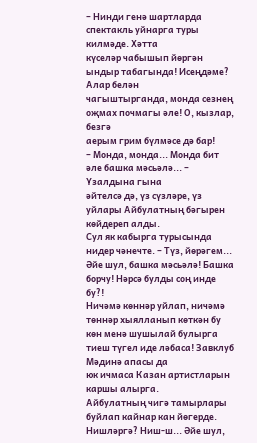– Нинди генә шартларда спектакль уйнарга туры килмәде. Хәтта
күселәр чабышып йөргән ындыр табагында! Исеңдәме? Алар белән
чагыштырганда, монда сезнең оҗмах почмагы әле! О, кызлар, безгә
аерым грим бүлмәсе дә бар!
– Монда, монда... Монда бит әле башка мәсьәлә... – Үзалдына гына
әйтелсә дә, үз сүзләре, үз уйлары Айбулатның бәгырен көйдереп алды.
Сул як кабырга турысында нидер чәнечте. – Түз, йөрәгем...
Әйе шул, башка мәсьәлә! Башка борчу! Нәрсә булды соң инде бу?!
Ничәмә көннәр уйлап, ничәмә төннәр хыялланып көткән бу көн менә шушылай булырга тиеш түгел иде ләбаса! Завклуб Мәдинә апасы да
юк ичмаса Казан артистларын каршы алырга.
Айбулатның чигә тамырлары буйлап кайнар кан йөгерде.
Нишләргә? Ниш-ш... Әйе шул,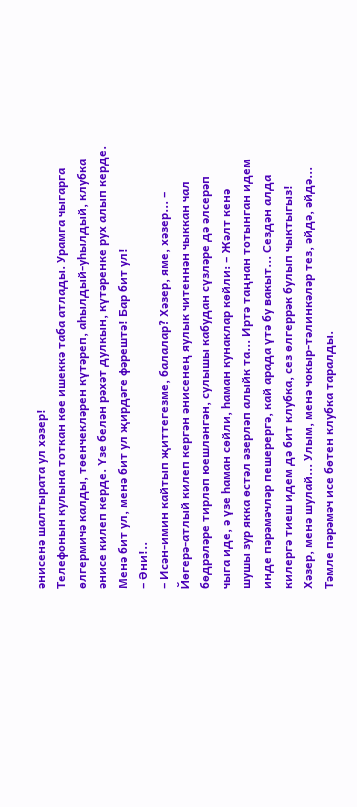әнисенә шалтырата ул хәзер!
Телефонын кулына тоткан көе ишеккә таба атлады. Урамга чыгарга
өлгермичә калды, төенчекләрен күтәреп, аһылдый-уһылдый, клубка
әнисе килеп керде. Үзе белән рәхәт дулкын, күтәренке рух алып керде.
Менә бит ул, менә бит ул җирдәге фәрештә! Бар бит ул!
– Әни!..
– Исән-имин кайтып җиттегезме, балалар? Хәзер, яме, хәзер... –
Йөгерә-атлый килеп кергән әнисенең яулык читеннән чыккан чал
бөдрәләре тирләп юешләнгән, сулышы кабудан сүзләре дә әлсерәп
чыга иде, ә үзе һаман сөйли, һаман кунаклар көйли: – Жәлт кенә
шушы зур якка өстәл әзерләп алыйк та... Иртә таңнан тотынган идем
инде пәрәмәчләр пешерергә, кай арада үтә бу вакыт... Сездән алда
килергә тиеш идем дә бит клубка, сез өлгеррәк булып чыктыгыз!
Хәзер, менә шулай... Улым, менә чокыр-тәлинкәләр тез, әйдә, әйдә...
Тәмле пәрәмәч исе бөтен клубка таралды.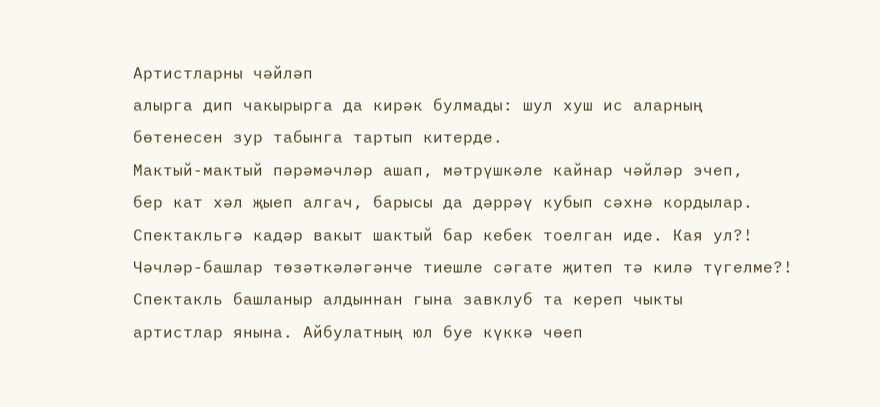Артистларны чәйләп
алырга дип чакырырга да кирәк булмады: шул хуш ис аларның
бөтенесен зур табынга тартып китерде.
Мактый-мактый пәрәмәчләр ашап, мәтрүшкәле кайнар чәйләр эчеп,
бер кат хәл җыеп алгач, барысы да дәррәү кубып сәхнә кордылар.
Спектакльгә кадәр вакыт шактый бар кебек тоелган иде. Кая ул?!
Чәчләр-башлар төзәткәләгәнче тиешле сәгате җитеп тә килә түгелме?!
Спектакль башланыр алдыннан гына завклуб та кереп чыкты
артистлар янына. Айбулатның юл буе күккә чөеп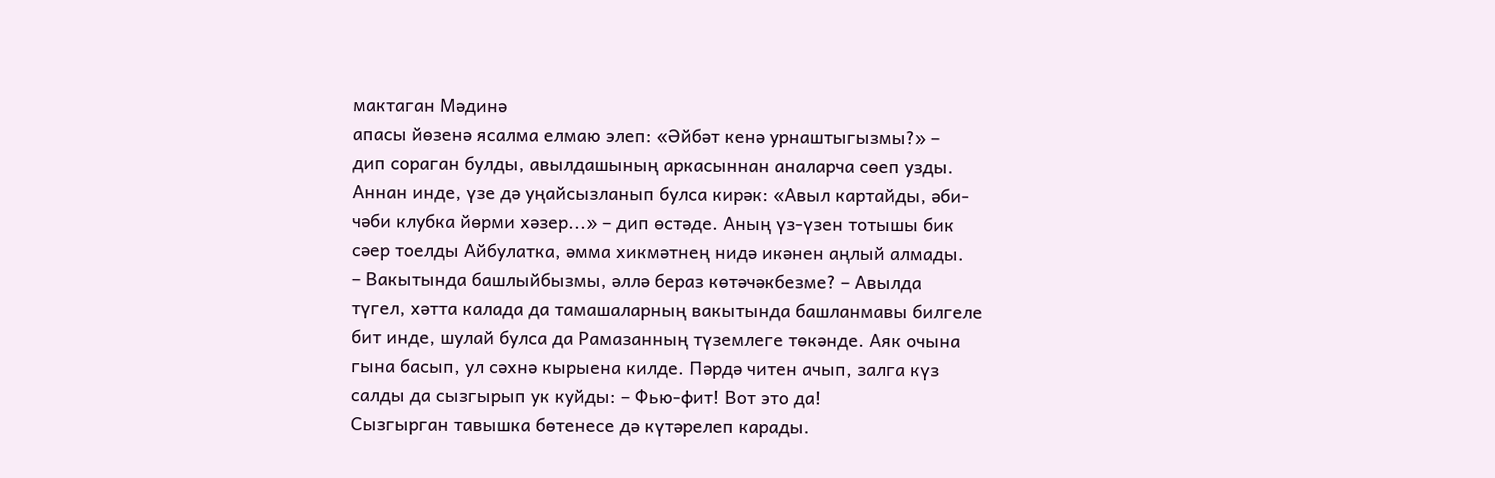мактаган Мәдинә
апасы йөзенә ясалма елмаю элеп: «Әйбәт кенә урнаштыгызмы?» –
дип сораган булды, авылдашының аркасыннан аналарча сөеп узды.
Аннан инде, үзе дә уңайсызланып булса кирәк: «Авыл картайды, әби-
чәби клубка йөрми хәзер...» – дип өстәде. Аның үз-үзен тотышы бик
сәер тоелды Айбулатка, әмма хикмәтнең нидә икәнен аңлый алмады.
– Вакытында башлыйбызмы, әллә бераз көтәчәкбезме? – Авылда
түгел, хәтта калада да тамашаларның вакытында башланмавы билгеле
бит инде, шулай булса да Рамазанның түземлеге төкәнде. Аяк очына
гына басып, ул сәхнә кырыена килде. Пәрдә читен ачып, залга күз
салды да сызгырып ук куйды: – Фью-фит! Вот это да!
Сызгырган тавышка бөтенесе дә күтәрелеп карады.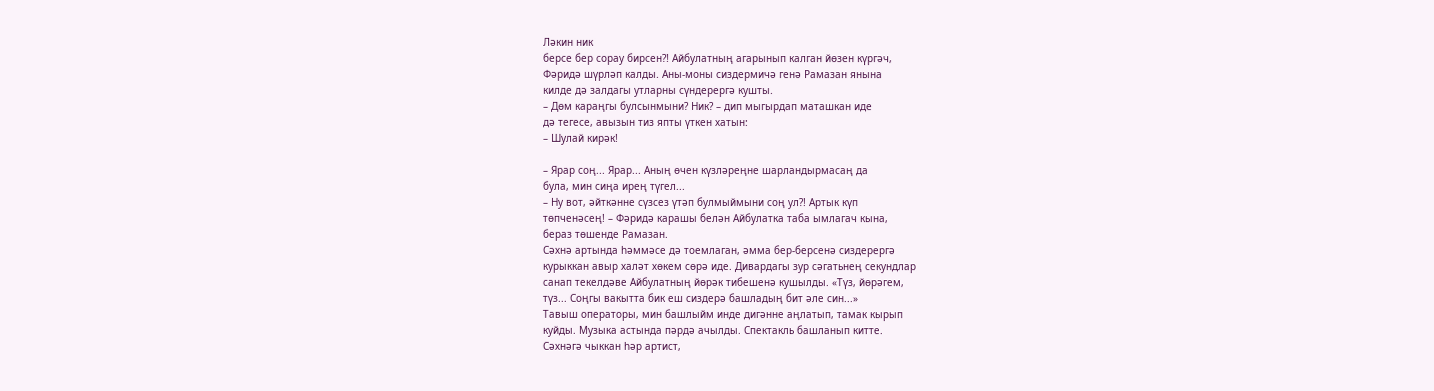Ләкин ник
берсе бер сорау бирсен?! Айбулатның агарынып калган йөзен күргәч,
Фәридә шүрләп калды. Аны-моны сиздермичә генә Рамазан янына
килде дә залдагы утларны сүндерергә кушты.
– Дөм караңгы булсынмыни? Ник? – дип мыгырдап маташкан иде
дә тегесе, авызын тиз япты үткен хатын:
– Шулай кирәк!

– Ярар соң... Ярар... Аның өчен күзләреңне шарландырмасаң да
була, мин сиңа ирең түгел...
– Ну вот, әйткәнне сүзсез үтәп булмыймыни соң ул?! Артык күп
төпченәсең! – Фәридә карашы белән Айбулатка таба ымлагач кына,
бераз төшенде Рамазан.
Сәхнә артында һәммәсе дә тоемлаган, әмма бер-берсенә сиздерергә
курыккан авыр халәт хөкем сөрә иде. Дивардагы зур сәгатьнең секундлар
санап текелдәве Айбулатның йөрәк тибешенә кушылды. «Түз, йөрәгем,
түз... Соңгы вакытта бик еш сиздерә башладың бит әле син...»
Тавыш операторы, мин башлыйм инде дигәнне аңлатып, тамак кырып
куйды. Музыка астында пәрдә ачылды. Спектакль башланып китте.
Сәхнәгә чыккан һәр артист,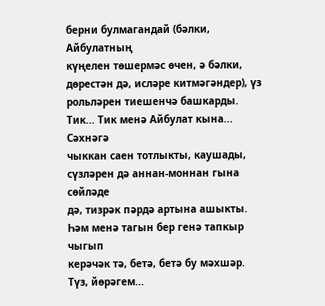берни булмагандай (бәлки, Айбулатның
күңелен төшермәс өчен, ә бәлки, дөрестән дә, исләре китмәгәндер), үз
рольләрен тиешенчә башкарды. Тик... Тик менә Айбулат кына... Сәхнәгә
чыккан саен тотлыкты, каушады, сүзләрен дә аннан-моннан гына сөйләде
дә, тизрәк пәрдә артына ашыкты. Һәм менә тагын бер генә тапкыр чыгып
керәчәк тә, бетә, бетә бу мәхшәр. Түз, йөрәгем...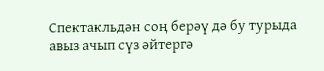Спектакльдән соң берәү дә бу турыда авыз ачып сүз әйтергә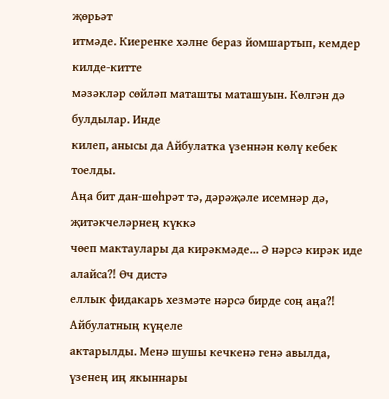җөрьәт
итмәде. Киеренке хәлне бераз йомшартып, кемдер килде-китте
мәзәкләр сөйләп маташты маташуын. Көлгән дә булдылар. Инде
килеп, анысы да Айбулатка үзеннән көлү кебек тоелды.
Аңа бит дан-шөһрәт тә, дәрәҗәле исемнәр дә, җитәкчеләрнең күккә
чөеп мактаулары да кирәкмәде... Ә нәрсә кирәк иде алайса?! Өч дистә
еллык фидакарь хезмәте нәрсә бирде соң аңа?! Айбулатның күңеле
актарылды. Менә шушы кечкенә генә авылда, үзенең иң якыннары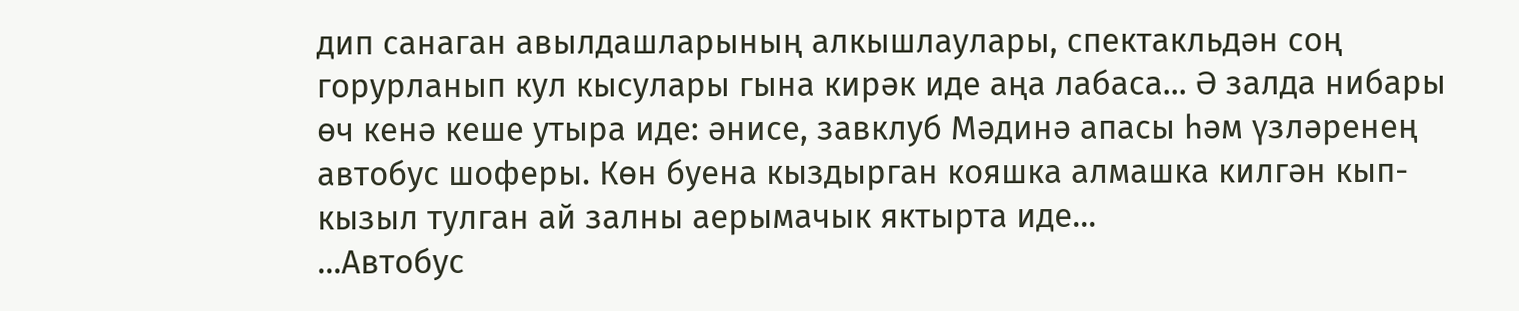дип санаган авылдашларының алкышлаулары, спектакльдән соң
горурланып кул кысулары гына кирәк иде аңа лабаса... Ә залда нибары
өч кенә кеше утыра иде: әнисе, завклуб Мәдинә апасы һәм үзләренең
автобус шоферы. Көн буена кыздырган кояшка алмашка килгән кып-
кызыл тулган ай залны аерымачык яктырта иде...
...Автобус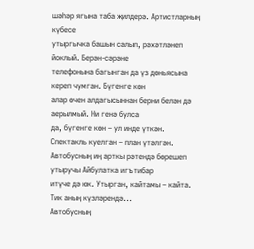шәһәр ягына таба җилдерә. Артистларның күбесе
утыргычка башын салып, рәхәтләнеп йоклый. Берән-сәрәне
телефонына багынган да үз дөньясына кереп чумган. Бүгенге көн
алар өчен алдагысыннан берни белән дә аерылмый. Ни генә булса
да, бүгенге көн – ул инде үткән. Спектакль куелган – план үтәлгән.
Автобусның иң арткы рәтендә бөрешеп утыручы Айбулатка игътибар
итүче дә юк. Утырган, кайтамы – кайта. Тик аның күзләрендә...
Автобусның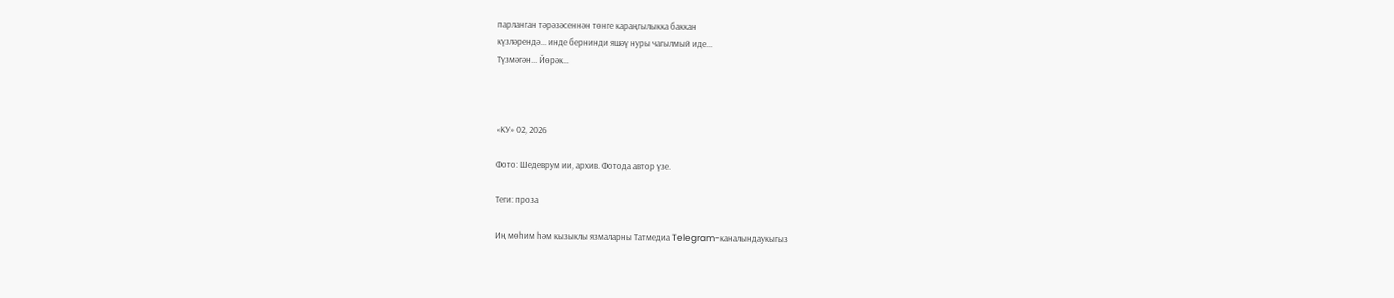парланган тәрәзәсеннән төнге караңгылыкка баккан
күзләрендә... инде бернинди яшәү нуры чагылмый иде...
Түзмәгән... Йөрәк…



«КУ» 02, 2026

Фото: Шедеврум ии, архив. Фотода автор үзе.

Теги: проза

Иң мөһим һәм кызыклы язмаларны Татмедиа Telegram-каналындаукыгыз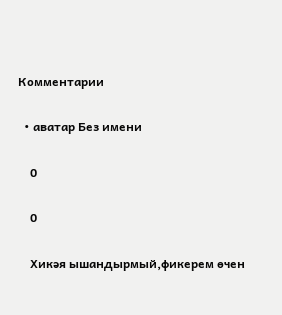Комментарии

  • аватар Без имени

    0

    0

    Хикәя ышандырмый,фикерем өчен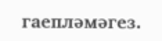гаепләмәгез.